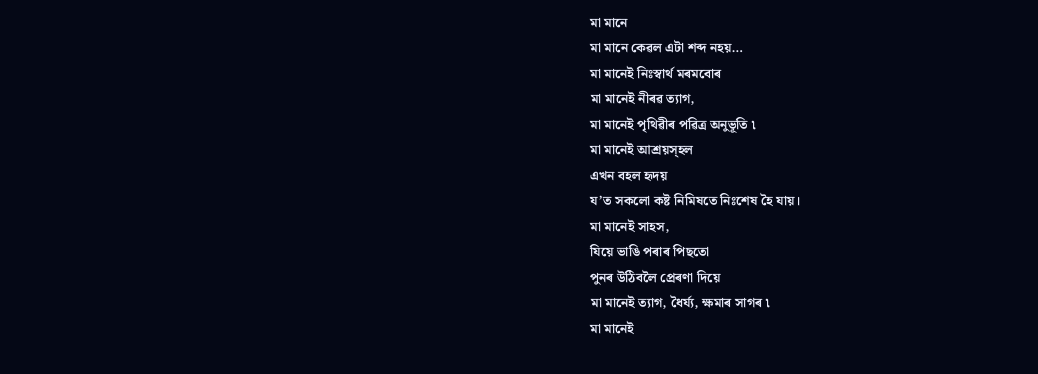মা মানে
মা মানে কেৱল এটা শব্দ নহয়…
মা মানেই নিঃস্বাৰ্থ মৰমবোৰ
মা মানেই নীৰৱ ত্যাগ,
মা মানেই পৃথিৱীৰ পৱিত্ৰ অনুভূতি ৷
মা মানেই আশ্ৰয়স্হল
এখন বহল হৃদয়
য’ত সকলো কষ্ট নিমিষতে নিঃশেষ হৈ যায়।
মা মানেই সাহস,
যিয়ে ভাঙি পৰাৰ পিছতো
পুনৰ উঠিবলৈ প্ৰেৰণা দিয়ে
মা মানেই ত্যাগ, ধৈৰ্য্য, ক্ষমাৰ সাগৰ ৷
মা মানেই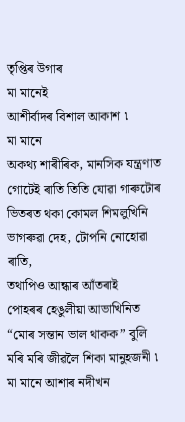তৃপ্তিৰ উগাৰ
মা মানেই
আশীৰ্বাদৰ বিশাল আকাশ ৷
মা মানে
অকথ্য শাৰীৰিক, মানসিক যন্ত্ৰণাত
গোটেই ৰাতি তিতি যোৱা গাৰুটোৰ
ভিতৰত থকা কোমল শিমলুখিনি
ভাগৰুৱা দেহ, টোপনি নোহোৱা ৰাতি,
তথাপিও আন্ধাৰ আঁতৰাই
পোহৰৰ হেঙুলীয়া আভাখিনিত
“মোৰ সন্তান ভাল থাকক” বুলি
মৰি মৰি জীৱলৈ শিকা মানুহজনী ৷
মা মানে আশাৰ নদীখন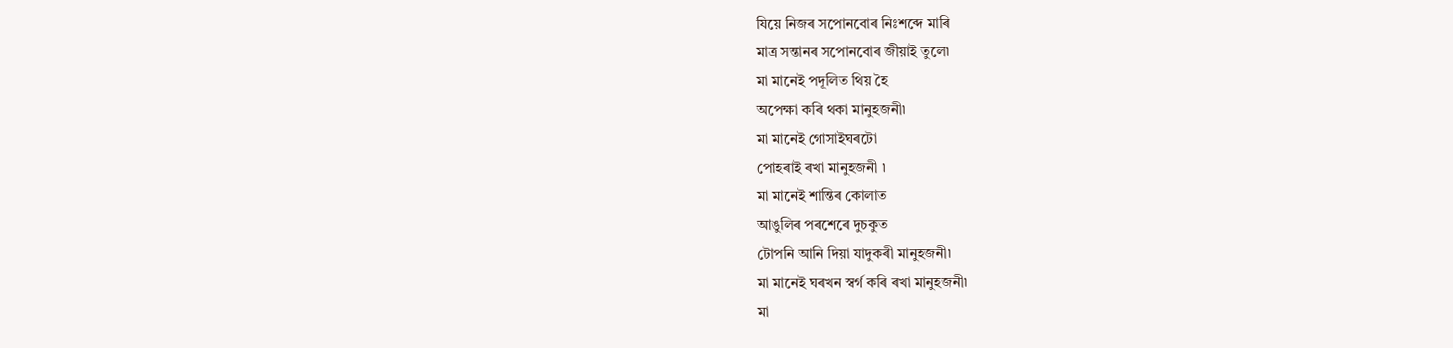যিয়ে নিজৰ সপোনবোৰ নিঃশব্দে মাৰি
মাত্ৰ সন্তানৰ সপোনবোৰ জীয়াই তুলে৷
মা মানেই পদূলিত থিয় হৈ
অপেক্ষা কৰি থকা মানুহজনী৷
মা মানেই গোসাইঘৰটো
পোহৰাই ৰখা মানুহজনী ৷
মা মানেই শান্তিৰ কোলাত
আঙুলিৰ পৰশেৰে দুচকুত
টোপনি আনি দিয়া যাদুকৰী মানুহজনী৷
মা মানেই ঘৰখন স্বৰ্গ কৰি ৰখা মানুহজনী৷
মা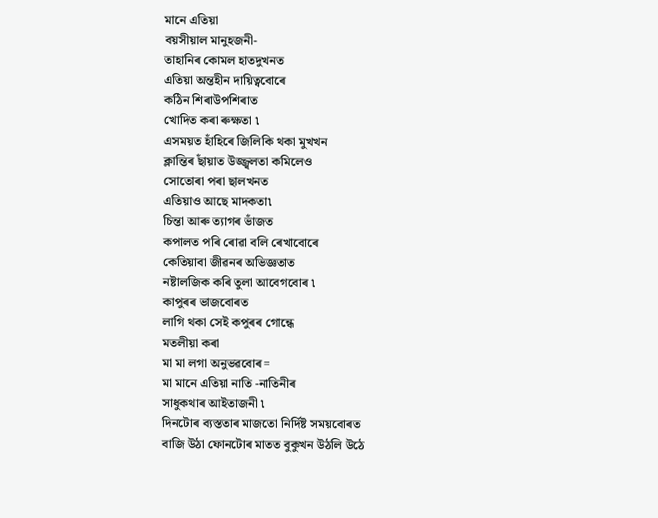মানে এতিয়া
বয়সীয়াল মানুহজনী-
তাহানিৰ কোমল হাতদুখনত
এতিয়া অন্তহীন দায়িত্ববোৰে
কঠিন শিৰাউপশিৰাত
খোদিত কৰা ৰুক্ষতা ৷
এসময়ত হাঁহিৰে জিলিকি থকা মুখখন
ক্লান্তিৰ ছাঁয়াত উজ্জ্বলতা কমিলেও
সোতোৰা পৰা ছালখনত
এতিয়াও আছে মাদকতা৷
চিন্তা আৰু ত্যাগৰ ভাঁজত
কপালত পৰি ৰোৱা বলি ৰেখাবোৰে
কেতিয়াবা জীৱনৰ অভিজ্ঞতাত
নষ্টালজিক কৰি তুলা আবেগবোৰ ৷
কাপুৰৰ ভাজবোৰত
লাগি থকা সেই কপুৰৰ গোন্ধে
মতলীয়া কৰা
মা মা লগা অনুভৱবোৰ=
মা মানে এতিয়া নাতি -নাতিনীৰ
সাধুকথাৰ আইতাজনী ৷
দিনটোৰ ব্যস্ততাৰ মাজতো নিৰ্দিষ্ট সময়বোৰত
বাজি উঠা ফোনটোৰ মাতত বুকুখন উঠলি উঠে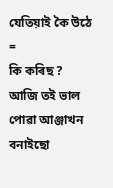যেতিয়াই কৈ উঠে =
কি কৰিছ ?
আজি তই ভাল পোৱা আঞ্জাখন বনাইছো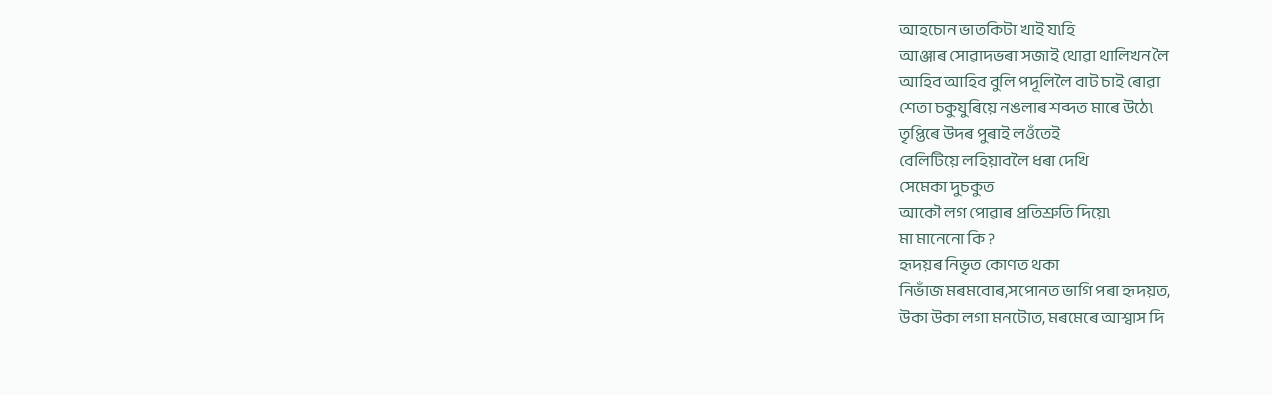আহচোন ভাতকিটা খাই য৷হি
আঞ্জাৰ সোৱাদভৰা সজাই থোৱা থালিখন লৈ
আহিব আহিব বুলি পদূলিলৈ বাট চাই ৰোৱা
শেতা চকুযুৰিয়ে নঙলাৰ শব্দত মাৰে উঠে৷
তৃপ্তিৰে উদৰ পুৰাই লওঁতেই
বেলিটিয়ে লহিয়াবলৈ ধৰা দেখি
সেমেকা দুচকুত
আকৌ লগ পোৱাৰ প্ৰতিশ্ৰুতি দিয়ে৷
মা মানেনো কি ?
হৃদয়ৰ নিভৃত কোণত থকা
নিভাঁজ মৰমবোৰ,সপোনত ভাগি পৰা হৃদয়ত,
উকা উকা লগা মনটোত, মৰমেৰে আশ্বাস দি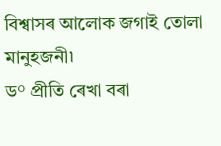বিশ্বাসৰ আলোক জগাই তোলা মানুহজনী৷
ড° প্ৰীতি ৰেখা বৰা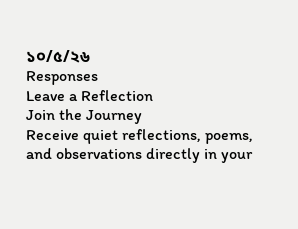১০/৫/২৬
Responses
Leave a Reflection
Join the Journey
Receive quiet reflections, poems, and observations directly in your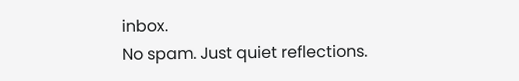inbox.
No spam. Just quiet reflections.